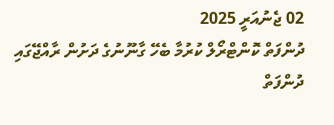02 ޖެނުއަރީ 2025
ދުންފަތް ކޮންޓްރޯލް ކުރުމާ ބެހޭ ގާނޫނުގެ ދަށުން ރާއްޖޭގައި ދުންފަތް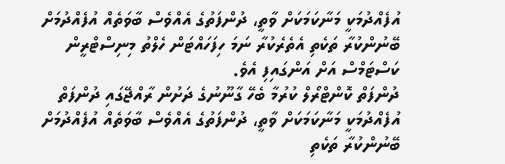އުފެއްދުމަކީ މަނާކަމަކަށް ވާތީ، ދުންފަތުގެ އެއްވެސް ބާވަތެއް އުފެއްދުމަށް ބޭނުންކުރާ ތަކެތި އެތެރެކުރާ ނަމަ ހިފަހައްޓަން ހެލްތު މިނިސްޓްރީން ކަސްޓަމްސް އަށް އަންގައިފި އެވެ.
ދުންފަތް ކޮންޓްރޯލް ކުރުމާ ބެހޭ ގާނޫނުގެ ދަށުން ރާއްޖޭގައި ދުންފަތް އުފެއްދުމަކީ މަނާކަމަކަށް ވާތީ، ދުންފަތުގެ އެއްވެސް ބާވަތެއް އުފެއްދުމަށް ބޭނުންކުރާ ތަކެތި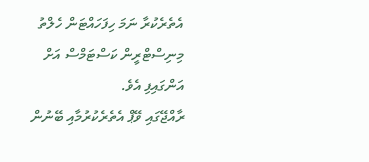އެތެރެކުރާ ނަމަ ހިފަހައްޓަން ހެލްތު މިނިސްޓްރީން ކަސްޓަމްސް އަށް އަންގައިފި އެވެ.
ރާއްޖޭގައި ވޭޕް އެތެރެކުރުމާއި ބޭނުން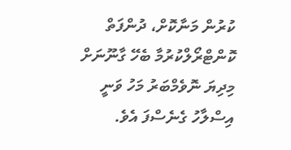ކުރުން މަނާކޮށް، ދުންފަތް ކޮންޓްރޯލްކުރުމާ ބެހޭ ގާނޫނަށް މިދިޔަ ނޮވެމްބަރު މަހު ވަނީ އިސްލާހު ގެނެސްފަ އެވެ.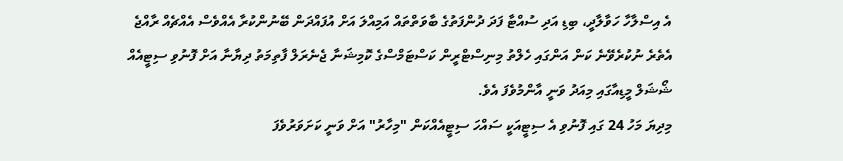އެ އިސްލާހާ ހަވާލާދީ، ބިޑި އަދި ސުއްޓާ ފަދަ ދުންފަތުގެ ބާވަތްތައް އަމިއްލަ އަށް އުފައްދަން ބޭނުންކުރާ އެއްވެސް އެއްޗެއް ރާއްޖެ އެތެރެ ނުކުރެވޭނެ ކަން އަންގައި ހެލްތު މިނިސްޓްރީން ކަސްޓަމްސްގެ ކޮމިޝަނާ ޖެނެރަލް ފާތިމަތު ދިޔާނާ އަށް ފޮނުވި ސިޓީއެއް ޝޯޝަލް މީޑިއާގައި މިއަދު ވަނީ އާންމުވެފަ އެވެ.
މިދިޔަ މަހު 24 ގައި ފޮނުވި އެ ސިޓީއަކީ ސައްހަ ސިޓީއެއްކަން "މިހާރު" އަށް ވަނީ ކަށަވަރުވެފަ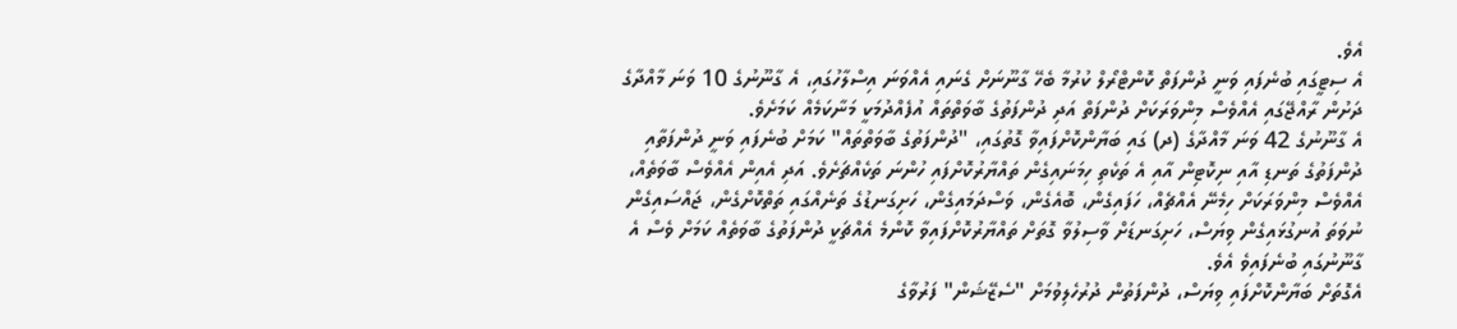އެވެ.
އެ ސިޓީގައި ބުނެފައި ވަނީ ދުންފަތް ކޮންޓްރޯލް ކުރުމާ ބެހޭ ގާނޫނަށް ގެނައި އެއްވަނަ އިސްލާހުގައި، އެ ގާނޫނުގެ 10 ވަނަ މާއްދާގެ ދަށުން ރާއްޖޭގައި އެއްވެސް މިންވަރަކަށް ދުންފަތް އަދި ދުންފަތުގެ ބާވަތްތައް އުފެއްދުމަކީ މަނާކަމެއް ކަމަށެވެ.
އެ ގާނޫނުގެ 42 ވަނަ މާއްދާގެ (ދ) ގައި ބަޔާންކޮށްފައިވާ ގޮތުގައި، "ދުންފަތުގެ ބާވަތްތައް" ކަމަށް ބުނެފައި ވަނީ ދުންފަތާއި ދުންފަތުގެ ތަނޑި އާއި ނިކޮޓިން އާއި އެ ތަކެތި ހިމަނައިގެން ތައްޔާރުކޮށްފައި ހުންނަ ތަކެއްޗަށެވެ. އަދި އެއިން އެއްވެސް ބާވަތެއް، އެއްވެސް މިންވަރަކަށް ހިމެނޭ އެއްޗެއް، ހަފައިގެން، ބޮއެގެން، ވަސްދަމައިގެން، ހަށިގަނޑުގެ ތަނެއްގައި ތަތްކޮށްގެން، ޖައްސައިގެން ނުވަތަ އުނގުޅައިގެން ވިޔަސް، ހަށިގަނޑަށް ވާސިލުވާ ގޮތަށް ތައްޔާރުކޮށްފައިވާ ކޮންމެ އެއްޗަކީ ދުންފަތުގެ ބާވަތެއް ކަމަށް ވެސް އެ ގާނޫނުގައި ބުނެފައިވެ އެވެ.
އެގޮތަށް ބަޔާންކޮށްފައި ވިޔަސް، ދުންފަތުން ދުރުހެލިވުމަށް "ސެޒޭޝަން" ފަރުވާގެ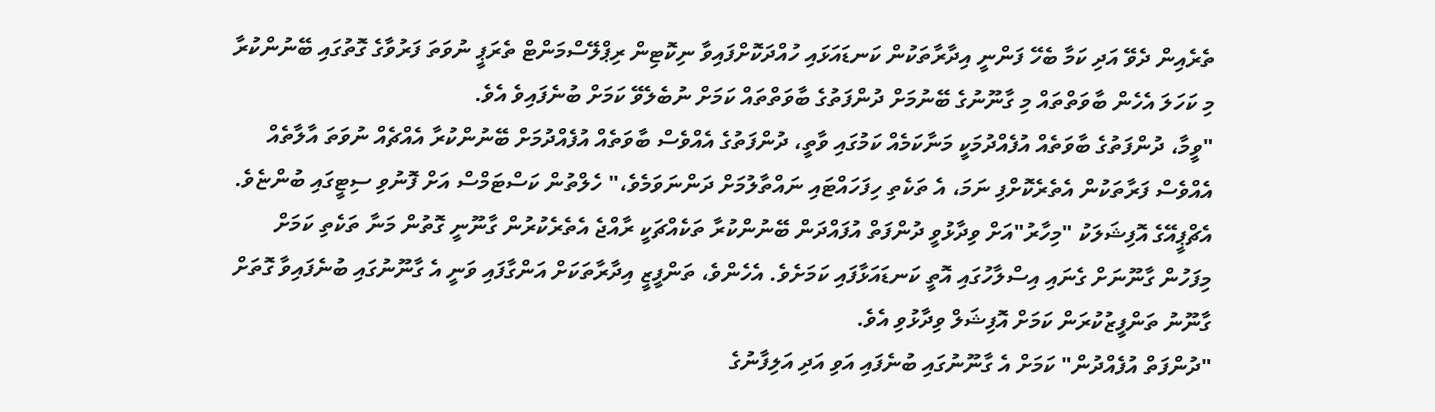ތެރެއިން ދެވޭ އަދި ކަމާ ބެހޭ ފަންނީ އިދާރާތަކުން ކަނޑައަޅައި ހުއްދަކޮށްފައިވާ ނިކޮޓިން ރިޕްލޭސްމަންޓް ތެރަޕީ ނުވަތަ ފަރުވާގެ ގޮތުގައި ބޭނުންކުރާ މި ކަހަލަ އެހެން ބާވަތްތައް މި ގާނޫނުގެ ބޭނުމަށް ދުންފަތުގެ ބާވަތްތައް ކަމަށް ނުބެލެވޭ ކަމަށް ބުނެފައިވެ އެވެ.
"ވީމާ، ދުންފަތުގެ ބާވަތެއް އުފެއްދުމަކީ މަނާކަމެއް ކަމުގައި ވާތީ، ދުންފަތުގެ އެއްވެސް ބާވަތެއް އުފެއްދުމަށް ބޭނުންކުރާ އެއްޗެއް ނުވަތަ އާލާތެއް އެއްވެސް ފަރާތަކުން އެތެރެކޮށްފި ނަމަ، އެ ތަކެތި ހިފަހައްޓައި ނައްތާލުމަށް ދަންނަވަމެވެ،" ހެލްތުން ކަސްޓަމްސް އަށް ފޮނުވި ސިޓީގައި ބުންޏެވެ.
އެޗްޕީއޭގެ އޮފިޝަލަކު "މިހާރު"އަށް ވިދާޅުވީ ދުންފަތް އުފައްދަން ބޭނުންކުރާ ތަކެއްޗަކީ ރާއްޖެ އެތެރެކުރުން ގާނޫނީ ގޮތުން މަނާ ތަކެތި ކަމަށް މިފަހުން ގާނޫނަށް ގެނައި އިސްލާހުގައި އޮތީ ކަނޑައަޅާފައި ކަމަށެވެ. އެހެންވެ، ތަންފީޒީ އިދާރާތަކަށް އަންގާފައި ވަނީ އެ ގާނޫނުގައި ބުނެފައިވާ ގޮތަށް ގާނޫނު ތަންފީޒުކުރަން ކަމަށް އޮފިޝަލް ވިދާޅުވި އެވެ.
"ދުންފަތް އުފެއްދުން" ކަމަށް އެ ގާނޫނުގައި ބުނެފައި އަވި އަދި އަލިފާނުގެ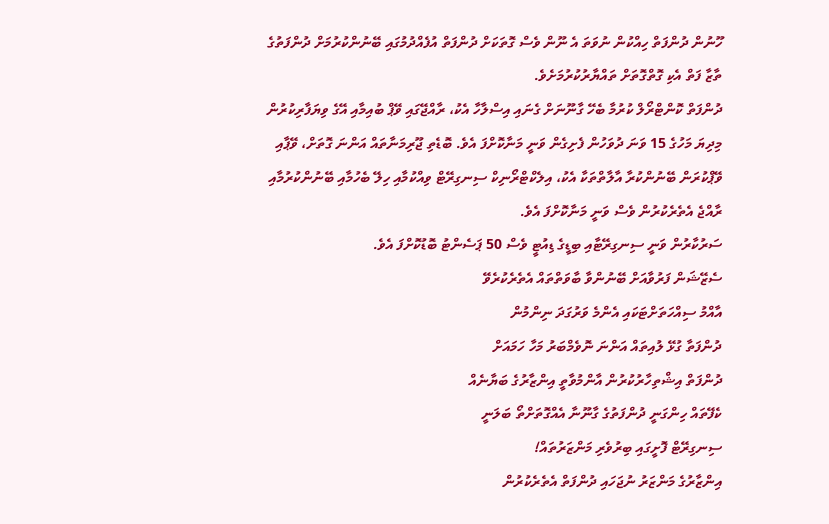ހޫނުން ދުންފަތް ހިއްކުން ނުވަތަ އެ ނޫން ވެސް ގޮތަކަށް ދުންފަތް އުފެއްދުމުގައި ބޭނުންކުރުމަށް ދުންފަތުގެ ތާޒާ ފަތް އެކި ގޮތްގޮތަށް ތައްޔާރުކުރުމަށެވެ.
ދުންފަތް ކޮންޓްރޯލް ކުރުމާ ބެހޭ ގާނޫނަށް ގެނައި އިސްލާހާ އެކު، ރާއްޖޭގައި ވޭޕް ބުއިމާއި އޭގެ ވިޔަފާރިކުރުން މިދިޔަ މަހުގެ 15 ވަނަ ދުވަހުން ފެށިގެން ވަނީ މަނާކޮށްފަ އެވެ. ބޮޑެތި ޖޫރިމަނާތައް އަންނަ ގޮތަށް، ވޭޕާއި ވޭޕްކުރަން ބޭނުންކުރާ އާލާތްތަކާ އެކު، އިލެކްޓްރޯނިކް ސިނގިރޭޓް ވިއްކުމާއި ހިލޭ ބެހުމާއި ބޭނުންކުރުމާއި ރާއްޖެ އެތެރެކުރުން ވެސް ވަނީ މަނާކޮށްފަ އެވެ.
ސަރުކާރުން ވަނީ ސިނގިރޭޓާއި ބިޑީގެ ޑިއުޓީ ވެސް 50 ޕަސެންޓު ބޮޑުކޮށްފަ އެވެ.
ސެޒޭޝަން ފަރުވާއަށް ބޭނުންވާ ބާވަތްތައް އެތެރެކުރެވޭ
އާއްމު ސިއްހަތަށްޓަކައި އެންމެ ވަރުގަދަ ނިންމުން
ދުންފަތާ ގުޅޭ ލުއިތައް އަންނަ ނޮވެމްބަރު މަހާ ހަމައަށް
ދުންފަތް އިޝްތިހާރުކުރުން އާންމުވާތީ އިންޒާރުގެ ބަޔާނެއް
ކެފޭތައް ހިންގަނީ ދުންފަތުގެ ގާނޫނާ އެއްގޮތަށްތޯ ބަލަނީ
ސިނގިރޭޓް ފޮށީގައި ބިރުވެރި މަންޒަރުތައް!
އިންޒާރުގެ މަންޒަރު ނުޖަހައި ދުންފަތް އެތެރެކުރުން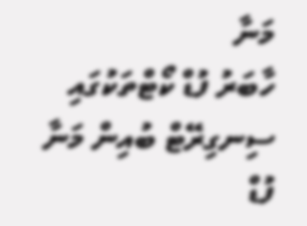މަނާ
ހާބަރު ފުޑް ކޯޓްތަކުގައި ސިނގިރޭޓް ބުއިން މަނާ
ފުޑް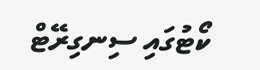ކޯޓުގައި ސިނގިރޭޓް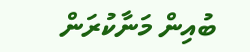ބުއިން މަނާކުރަން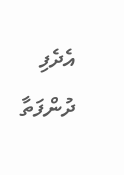އެދެފި
ދުންފަތާ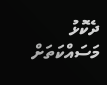ދެކޮޅު މަސައްކަތަށް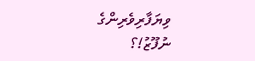ވިޔަފާރިވެރިންގެ ނުފޫޒު!؟